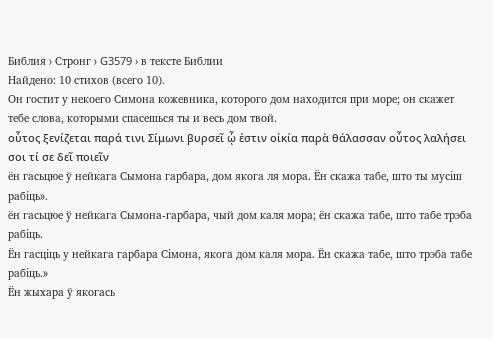Библия › Стронг › G3579 › в тексте Библии
Найдено: 10 стихов (всего 10).
Он гостит у некоего Симона кожевника, которого дом находится при море; он скажет тебе слова, которыми спасешься ты и весь дом твой.
οὗτος ξενίζεται παρά τινι Σίμωνι βυρσεῖ ᾧ ἐστιν οἰκία παρὰ θάλασσαν οὗτος λαλήσει σοι τί σε δεῖ ποιεῖν
ён гасьцюе ў нейкага Сымона гарбара, дом якога ля мора. Ён скажа табе, што ты мусіш рабіць».
ён гасьцюе ў нейкага Сымона-гарбара, чый дом каля мора; ён скажа табе, што табе трэба рабіць.
Ён гасціць у нейкага гарбара Сімона, якога дом каля мора. Ён скажа табе, што трэба табе рабіць.»
Ён жыхара ў якогась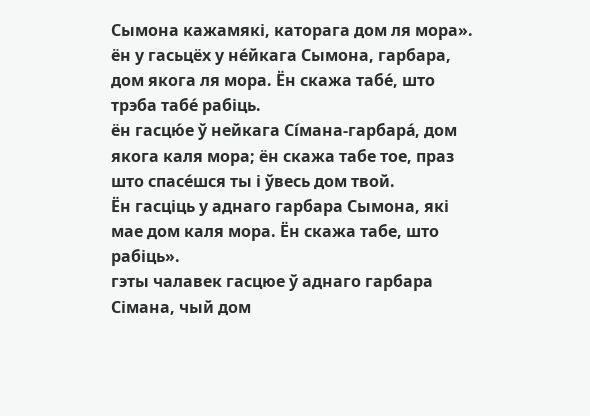Сымона кажамякі, каторага дом ля мора».
ён у гасьцёх у не́йкага Сымона, гарбара, дом якога ля мора. Ён скажа табе́, што трэба табе́ рабіць.
ён гасцю́е ў нейкага Сíмана-гарбара́, дом якога каля мора; ён скажа табе тое, праз што спасе́шся ты і ўвесь дом твой.
Ён гасціць у аднаго гарбара Сымона, які мае дом каля мора. Ён скажа табе, што рабіць».
гэты чалавек гасцюе ў аднаго гарбара Сімана, чый дом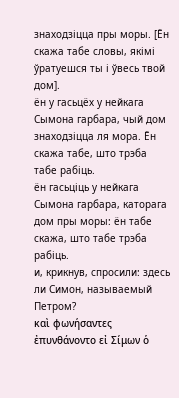знаходзіцца пры моры. [Ён скажа табе словы, якімі ўратуешся ты і ўвесь твой дом].
ён у гасьцёх у нейкага Сымона гарбара, чый дом знаходзіцца ля мора. Ён скажа табе, што трэба табе рабіць.
ён гасьціць у нейкага Сымона гарбара, каторага дом пры моры: ён табе скажа, што табе трэба рабіць.
и, крикнув, спросили: здесь ли Симон, называемый Петром?
καὶ φωνήσαντες ἐπυνθάνοντο εἰ Σίμων ὁ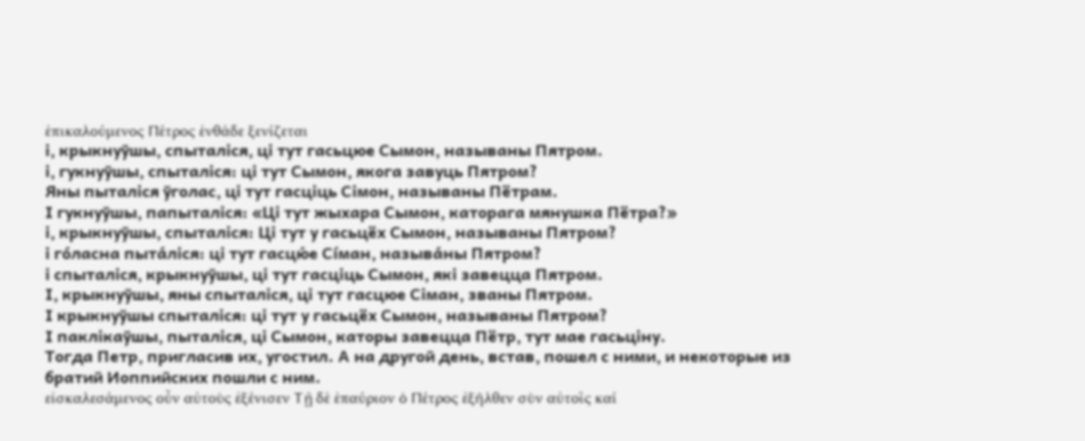ἐπικαλούμενος Πέτρος ἐνθάδε ξενίζεται
і, крыкнуўшы, спыталіся, ці тут гасьцюе Сымон, называны Пятром.
і, гукнуўшы, спыталіся: ці тут Сымон, якога завуць Пятром?
Яны пыталіся ўголас, ці тут гасціць Сімон, называны Пётрам.
І гукнуўшы, папыталіся: «Ці тут жыхара Сымон, каторага мянушка Пётра?»
і, крыкнуўшы, спыталіся: Ці тут у гасьцёх Сымон, называны Пятром?
і го́ласна пыта́ліся: ці тут гасцю́е Сíман, называ́ны Пятром?
і спыталіся, крыкнуўшы, ці тут гасціць Сымон, які завецца Пятром.
І, крыкнуўшы, яны спыталіся, ці тут гасцюе Сіман, званы Пятром.
І крыкнуўшы спыталіся: ці тут у гасьцёх Сымон, называны Пятром?
І паклікаўшы, пыталіся, ці Сымон, каторы завецца Пётр, тут мае гасьціну.
Тогда Петр, пригласив их, угостил. А на другой день, встав, пошел с ними, и некоторые из братий Иоппийских пошли с ним.
εἰσκαλεσάμενος οὖν αὐτοὺς ἐξένισεν Τῇ δὲ ἐπαύριον ὁ Πέτρος ἐξῆλθεν σὺν αὐτοῖς καί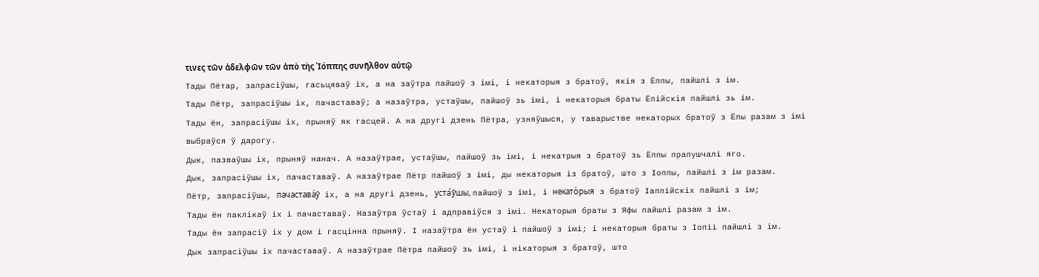τινες τῶν ἀδελφῶν τῶν ἀπὸ τὴς Ἰόππης συνῆλθον αὐτῷ
Тады Пётар, запрасіўшы, гасьцяваў іх, а на заўтра пайшоў з імі, і некаторыя з братоў, якія з Ёппы, пайшлі з ім.
Тады Пётр, запрасіўшы іх, пачаставаў; а назаўтра, устаўшы, пайшоў зь імі, і некаторыя браты Ёпійскія пайшлі зь ім.
Тады ён, запрасіўшы іх, прыняў як гасцей. А на другі дзень Пётра, узняўшыся, у таварыстве некаторых братоў з Ёпы разам з імі выбраўся ў дарогу.
Дык, пазваўшы іх, прыняў нанач. А назаўтрае, устаўшы, пайшоў зь імі, і некатрыя з братоў зь Ёппы прапушчалі яго.
Дык, запрасіўшы іх, пачаставаў. А назаўтрае Пётр пайшоў з імі, ды некаторыя із братоў, што з Іоппы, пайшлі з ім разам.
Пётр, запрасіўшы, пачастава́ў іх, а на другі дзень, уста́ўшы, пайшоў з імі, і некато́рыя з братоў Іаппíйскіх пайшлі з ім;
Тады ён паклікаў іх і пачаставаў. Назаўтра ўстаў і адправіўся з імі. Некаторыя браты з Яфы пайшлі разам з ім.
Тады ён запрасіў іх у дом і гасцінна прыняў. І назаўтра ён устаў і пайшоў з імі; і некаторыя браты з Іопіі пайшлі з ім.
Дык запрасіўшы іх пачаставаў. А назаўтрае Пётра пайшоў зь імі, і нікаторыя з братоў, што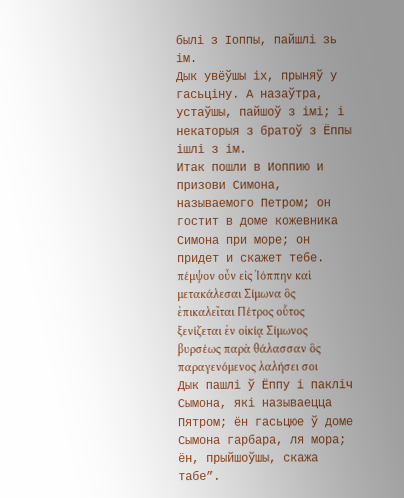былі з Іоппы, пайшлі зь ім.
Дык увёўшы іх, прыняў у гасьціну. А назаўтра, устаўшы, пайшоў з імі; і некаторыя з братоў з Ёппы ішлі з ім.
Итак пошли в Иоппию и призови Симона, называемого Петром; он гостит в доме кожевника Симона при море; он придет и скажет тебе.
πέμψον οὖν εἰς Ἰόππην καὶ μετακάλεσαι Σίμωνα ὃς ἐπικαλεῖται Πέτρος οὗτος ξενίζεται ἐν οἰκίᾳ Σίμωνος βυρσέως παρὰ θάλασσαν ὃς παραγενόμενος λαλήσει σοι
Дык пашлі ў Ёппу і пакліч Сымона, які называецца Пятром; ён гасьцюе ў доме Сымона гарбара, ля мора; ён, прыйшоўшы, скажа табе”.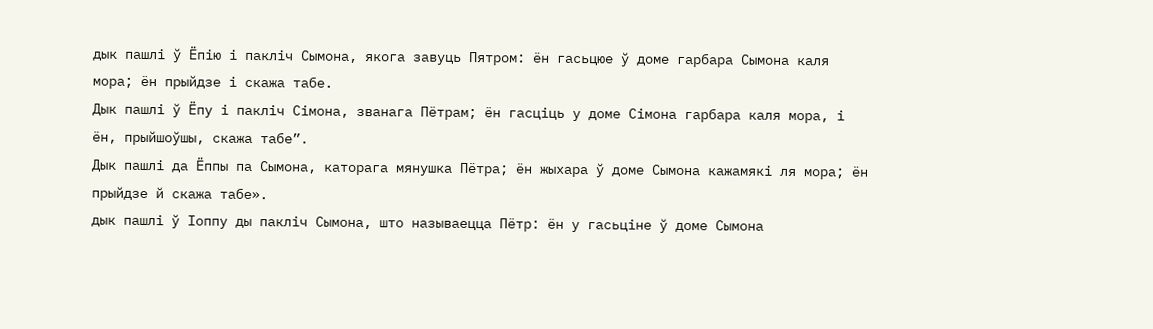дык пашлі ў Ёпію і пакліч Сымона, якога завуць Пятром: ён гасьцюе ў доме гарбара Сымона каля мора; ён прыйдзе і скажа табе.
Дык пашлі ў Ёпу і пакліч Сімона, званага Пётрам; ён гасціць у доме Сімона гарбара каля мора, і ён, прыйшоўшы, скажа табе”.
Дык пашлі да Ёппы па Сымона, каторага мянушка Пётра; ён жыхара ў доме Сымона кажамякі ля мора; ён прыйдзе й скажа табе».
дык пашлі ў Іоппу ды пакліч Сымона, што называецца Пётр: ён у гасьціне ў доме Сымона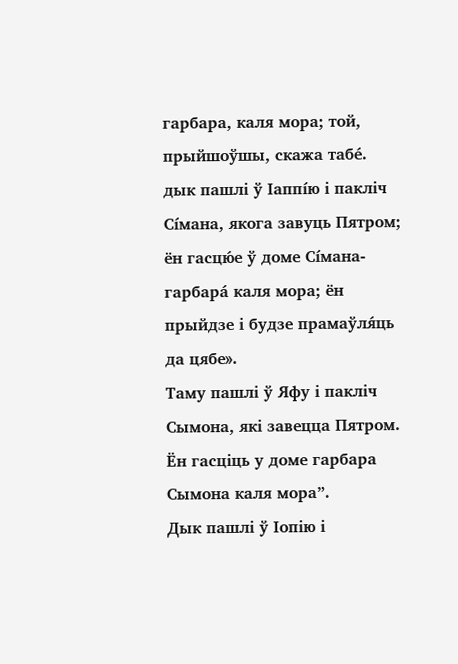гарбара, каля мора; той, прыйшоўшы, скажа табе́.
дык пашлі ў Іаппíю і пакліч Сíмана, якога завуць Пятром; ён гасцю́е ў доме Сíмана-гарбара́ каля мора; ён прыйдзе і будзе прамаўля́ць да цябе».
Таму пашлі ў Яфу і пакліч Сымона, які завецца Пятром. Ён гасціць у доме гарбара Сымона каля мора”.
Дык пашлі ў Іопію і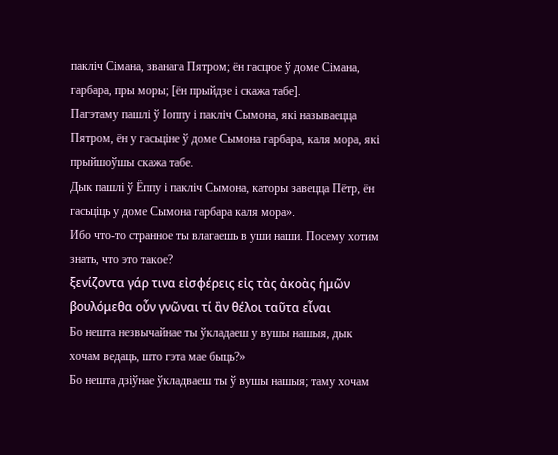пакліч Сімана, званага Пятром; ён гасцюе ў доме Сімана, гарбара, пры моры; [ён прыйдзе і скажа табе].
Пагэтаму пашлі ў Іоппу і пакліч Сымона, які называецца Пятром, ён у гасьціне ў доме Сымона гарбара, каля мора, які прыйшоўшы скажа табе.
Дык пашлі ў Ёппу і пакліч Сымона, каторы завецца Пётр, ён гасьціць у доме Сымона гарбара каля мора».
Ибо что-то странное ты влагаешь в уши наши. Посему хотим знать, что это такое?
ξενίζοντα γάρ τινα εἰσφέρεις εἰς τὰς ἀκοὰς ἡμῶν βουλόμεθα οὖν γνῶναι τί ἂν θέλοι ταῦτα εἶναι
Бо нешта незвычайнае ты ўкладаеш у вушы нашыя, дык хочам ведаць, што гэта мае быць?»
Бо нешта дзіўнае ўкладваеш ты ў вушы нашыя; таму хочам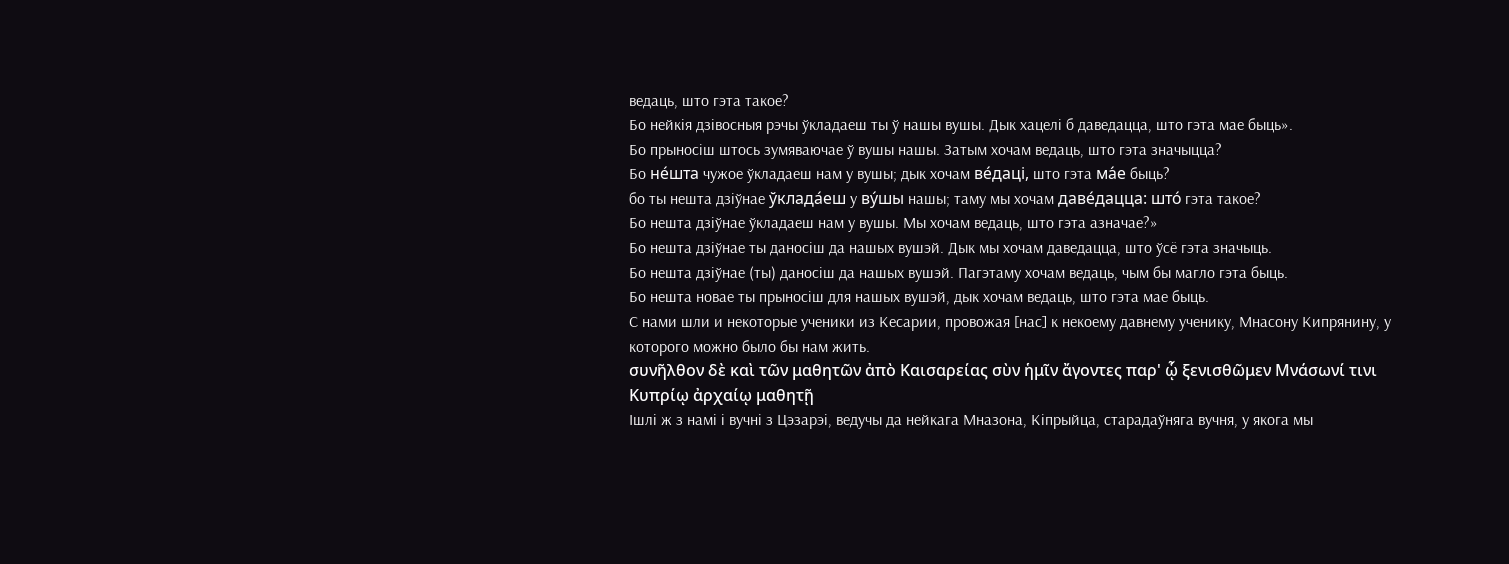ведаць, што гэта такое?
Бо нейкія дзівосныя рэчы ўкладаеш ты ў нашы вушы. Дык хацелі б даведацца, што гэта мае быць».
Бо прыносіш штось зумяваючае ў вушы нашы. Затым хочам ведаць, што гэта значыцца?
Бо не́шта чужое ўкладаеш нам у вушы; дык хочам ве́даці, што гэта ма́е быць?
бо ты нешта дзіўнае ўклада́еш у ву́шы нашы; таму мы хочам даве́дацца: што́ гэта такое?
Бо нешта дзіўнае ўкладаеш нам у вушы. Мы хочам ведаць, што гэта азначае?»
Бо нешта дзіўнае ты даносіш да нашых вушэй. Дык мы хочам даведацца, што ўсё гэта значыць.
Бо нешта дзіўнае (ты) даносіш да нашых вушэй. Пагэтаму хочам ведаць, чым бы магло гэта быць.
Бо нешта новае ты прыносіш для нашых вушэй, дык хочам ведаць, што гэта мае быць.
С нами шли и некоторые ученики из Кесарии, провожая [нас] к некоему давнему ученику, Мнасону Кипрянину, у которого можно было бы нам жить.
συνῆλθον δὲ καὶ τῶν μαθητῶν ἀπὸ Καισαρείας σὺν ἡμῖν ἄγοντες παρ' ᾧ ξενισθῶμεν Μνάσωνί τινι Κυπρίῳ ἀρχαίῳ μαθητῇ
Ішлі ж з намі і вучні з Цэзарэі, ведучы да нейкага Мназона, Кіпрыйца, старадаўняга вучня, у якога мы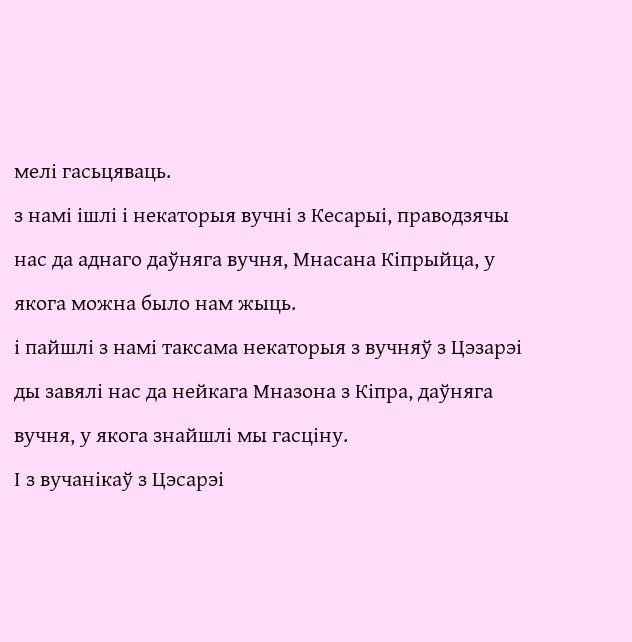мелі гасьцяваць.
з намі ішлі і некаторыя вучні з Кесарыі, праводзячы нас да аднаго даўняга вучня, Мнасана Кіпрыйца, у якога можна было нам жыць.
і пайшлі з намі таксама некаторыя з вучняў з Цэзарэі ды завялі нас да нейкага Мназона з Кіпра, даўняга вучня, у якога знайшлі мы гасціну.
І з вучанікаў з Цэсарэі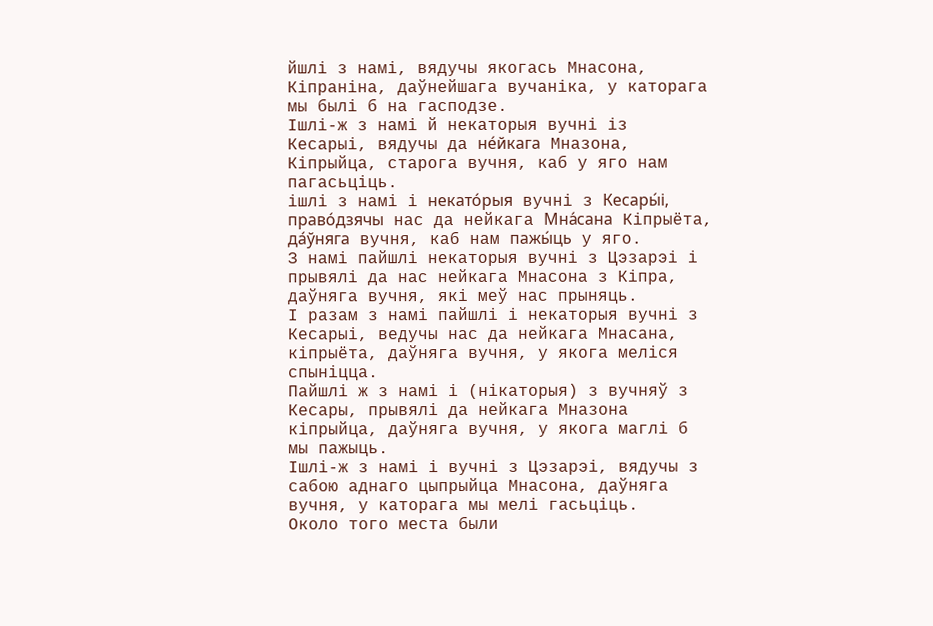йшлі з намі, вядучы якогась Мнасона, Кіпраніна, даўнейшага вучаніка, у каторага мы былі б на гасподзе.
Ішлі-ж з намі й некаторыя вучні із Кесарыі, вядучы да не́йкага Мназона, Кіпрыйца, старога вучня, каб у яго нам пагасьціць.
ішлі з намі і некато́рыя вучні з Кесары́і, право́дзячы нас да нейкага Мна́сана Кіпрыёта, да́ўняга вучня, каб нам пажы́ць у яго.
З намі пайшлі некаторыя вучні з Цэзарэі і прывялі да нас нейкага Мнасона з Кіпра, даўняга вучня, які меў нас прыняць.
І разам з намі пайшлі і некаторыя вучні з Кесарыі, ведучы нас да нейкага Мнасана, кіпрыёта, даўняга вучня, у якога меліся спыніцца.
Пайшлі ж з намі і (нікаторыя) з вучняў з Кесары, прывялі да нейкага Мназона кіпрыйца, даўняга вучня, у якога маглі б мы пажыць.
Ішлі-ж з намі і вучні з Цэзарэі, вядучы з сабою аднаго цыпрыйца Мнасона, даўняга вучня, у каторага мы мелі гасьціць.
Около того места были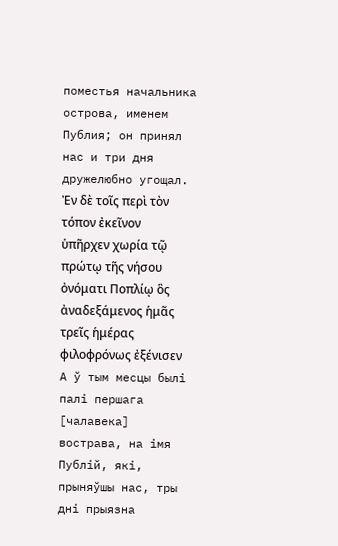поместья начальника острова, именем Публия; он принял нас и три дня дружелюбно угощал.
Ἐν δὲ τοῖς περὶ τὸν τόπον ἐκεῖνον ὑπῆρχεν χωρία τῷ πρώτῳ τῆς νήσου ὀνόματι Ποπλίῳ ὃς ἀναδεξάμενος ἡμᾶς τρεῖς ἡμέρας φιλοφρόνως ἐξένισεν
А ў тым месцы былі палі першага [чалавека] вострава, на імя Публій, які, прыняўшы нас, тры дні прыязна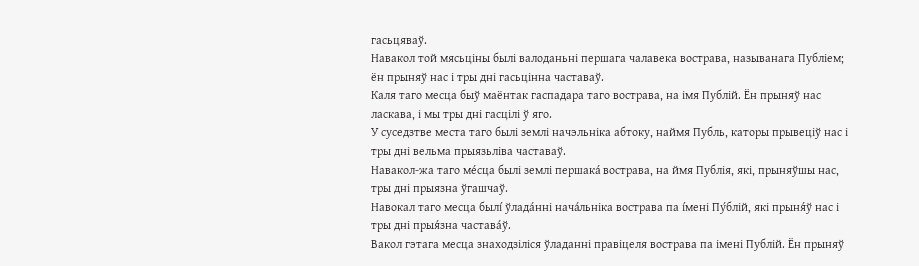гасьцяваў.
Навакол той мясьціны былі валоданьні першага чалавека вострава, называнага Публіем; ён прыняў нас і тры дні гасьцінна частаваў.
Каля таго месца быў маёнтак гаспадара таго вострава, на імя Публій. Ён прыняў нас ласкава, і мы тры дні гасцілі ў яго.
У суседзтве места таго былі землі начэльніка абтоку, наймя Публь, каторы прывеціў нас і тры дні вельма прыязьліва частаваў.
Навакол-жа таго ме́сца былі землі першака́ вострава, на ймя Публія, які, прыняўшы нас, тры дні прыязна ўгашчаў.
Навокал таго месца былí ўлада́нні нача́льніка вострава па íмені Пу́блій, які прыня́ў нас і тры дні прыя́зна частава́ў.
Вакол гэтага месца знаходзіліся ўладанні правіцеля вострава па імені Публій. Ён прыняў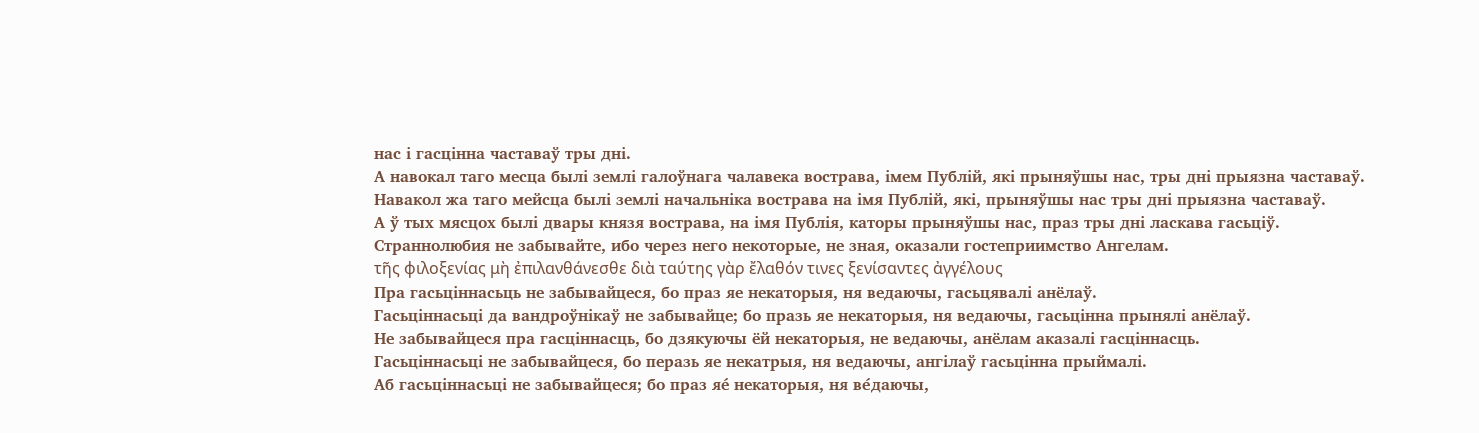нас і гасцінна частаваў тры дні.
А навокал таго месца былі землі галоўнага чалавека вострава, імем Публій, які прыняўшы нас, тры дні прыязна частаваў.
Навакол жа таго мейсца былі землі начальніка вострава на імя Публій, які, прыняўшы нас тры дні прыязна частаваў.
А ў тых мясцох былі двары князя вострава, на імя Публія, каторы прыняўшы нас, праз тры дні ласкава гасьціў.
Страннолюбия не забывайте, ибо через него некоторые, не зная, оказали гостеприимство Ангелам.
τῆς φιλοξενίας μὴ ἐπιλανθάνεσθε διὰ ταύτης γὰρ ἔλαθόν τινες ξενίσαντες ἀγγέλους
Пра гасьціннасьць не забывайцеся, бо праз яе некаторыя, ня ведаючы, гасьцявалі анёлаў.
Гасьціннасьці да вандроўнікаў не забывайце; бо празь яе некаторыя, ня ведаючы, гасьцінна прынялі анёлаў.
Не забывайцеся пра гасціннасць, бо дзякуючы ёй некаторыя, не ведаючы, анёлам аказалі гасціннасць.
Гасьціннасьці не забывайцеся, бо перазь яе некатрыя, ня ведаючы, ангілаў гасьцінна прыймалі.
Аб гасьціннасьці не забывайцеся; бо праз яе́ некаторыя, ня ве́даючы,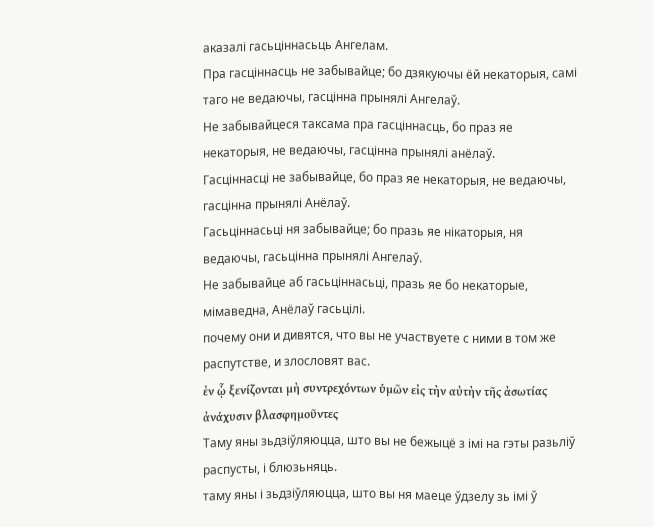аказалі гасьціннасьць Ангелам.
Пра гасціннасць не забывайце; бо дзякуючы ёй некаторыя, самі таго не ведаючы, гасцінна прынялі Ангелаў.
Не забывайцеся таксама пра гасціннасць, бо праз яе некаторыя, не ведаючы, гасцінна прынялі анёлаў.
Гасціннасці не забывайце, бо праз яе некаторыя, не ведаючы, гасцінна прынялі Анёлаў.
Гасьціннасьці ня забывайце; бо празь яе нікаторыя, ня ведаючы, гасьцінна прынялі Ангелаў.
Не забывайце аб гасьціннасьці, празь яе бо некаторые, мімаведна, Анёлаў гасьцілі.
почему они и дивятся, что вы не участвуете с ними в том же распутстве, и злословят вас.
ἐν ᾧ ξενίζονται μὴ συντρεχόντων ὑμῶν εἰς τὴν αὐτὴν τῆς ἀσωτίας ἀνάχυσιν βλασφημοῦντες
Таму яны зьдзіўляюцца, што вы не бежыцё з імі на гэты разьліў распусты, і блюзьняць.
таму яны і зьдзіўляюцца, што вы ня маеце ўдзелу зь імі ў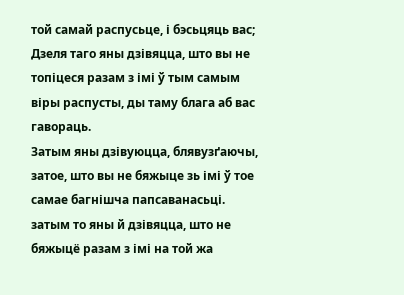той самай распусьце, і бэсьцяць вас;
Дзеля таго яны дзівяцца, што вы не топіцеся разам з імі ў тым самым віры распусты, ды таму блага аб вас гавораць.
Затым яны дзівуюцца, блявузґаючы, затое, што вы не бяжыце зь імі ў тое самае багнішча папсаванасьці.
затым то яны й дзівяцца, што не бяжыцё разам з імі на той жа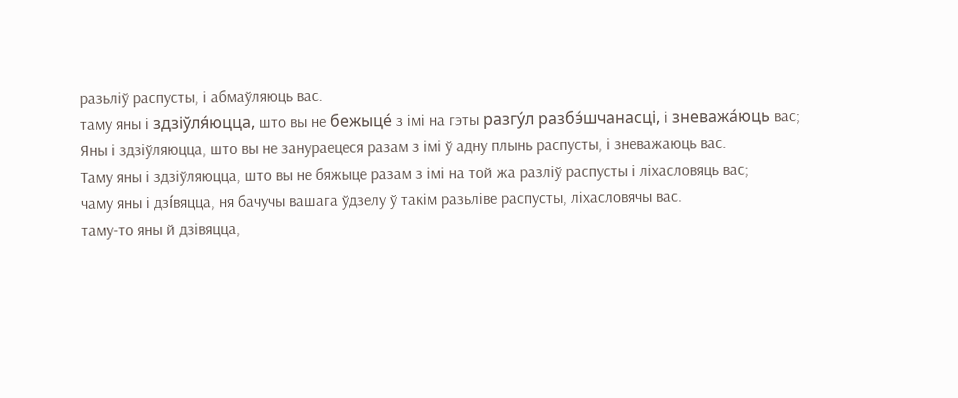разьліў распусты, і абмаўляюць вас.
таму яны і здзіўля́юцца, што вы не бежыце́ з імі на гэты разгу́л разбэ́шчанасці, і зневажа́юць вас;
Яны і здзіўляюцца, што вы не занураецеся разам з імі ў адну плынь распусты, і зневажаюць вас.
Таму яны і здзіўляюцца, што вы не бяжыце разам з імі на той жа разліў распусты і ліхасловяць вас;
чаму яны і дзíвяцца, ня бачучы вашага ўдзелу ў такім разьліве распусты, ліхасловячы вас.
таму-то яны й дзівяцца,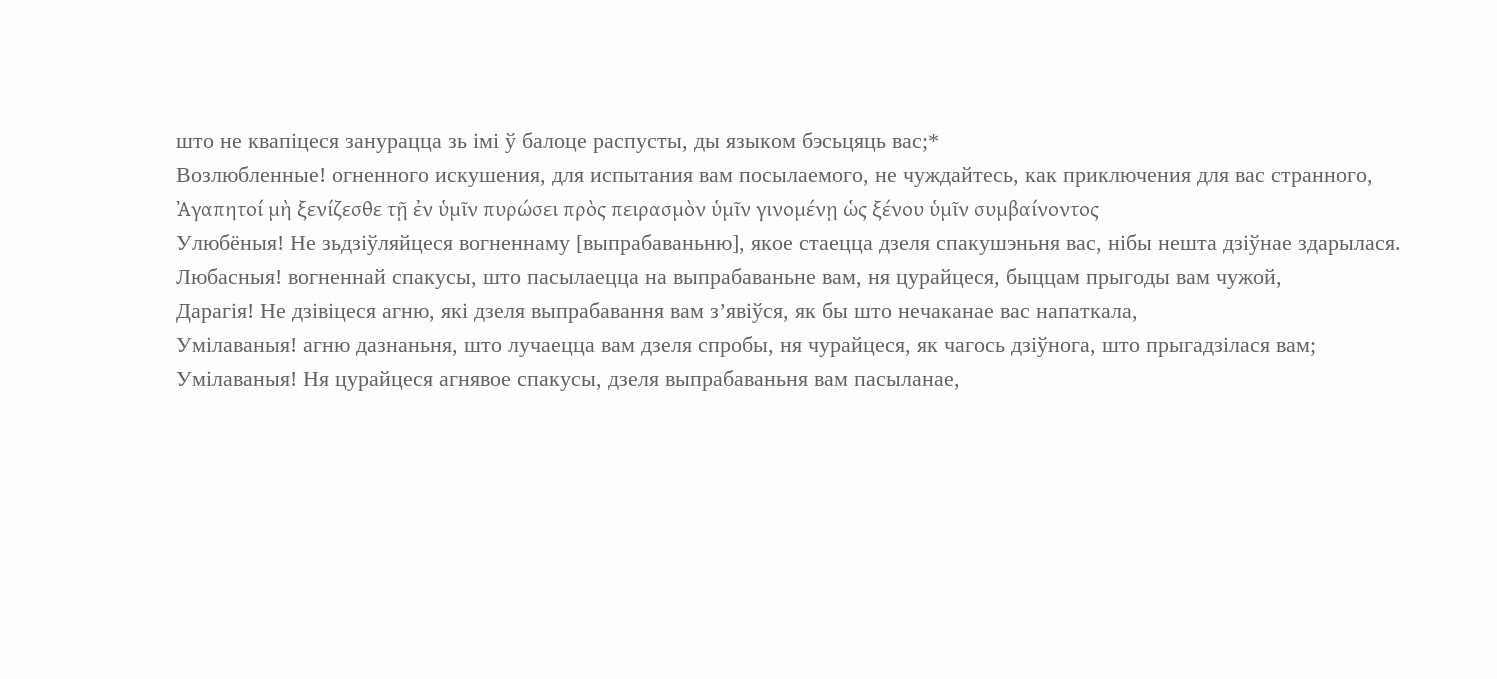што не квапіцеся занурацца зь імі ў балоце распусты, ды языком бэсьцяць вас;*
Возлюбленные! огненного искушения, для испытания вам посылаемого, не чуждайтесь, как приключения для вас странного,
Ἀγαπητοί μὴ ξενίζεσθε τῇ ἐν ὑμῖν πυρώσει πρὸς πειρασμὸν ὑμῖν γινομένῃ ὡς ξένου ὑμῖν συμβαίνοντος
Улюбёныя! Не зьдзіўляйцеся вогненнаму [выпрабаваньню], якое стаецца дзеля спакушэньня вас, нібы нешта дзіўнае здарылася.
Любасныя! вогненнай спакусы, што пасылаецца на выпрабаваньне вам, ня цурайцеся, быццам прыгоды вам чужой,
Дарагія! Не дзівіцеся агню, які дзеля выпрабавання вам з’явіўся, як бы што нечаканае вас напаткала,
Умілаваныя! агню дазнаньня, што лучаецца вам дзеля спробы, ня чурайцеся, як чагось дзіўнога, што прыгадзілася вам;
Умілаваныя! Ня цурайцеся агнявое спакусы, дзеля выпрабаваньня вам пасыланае,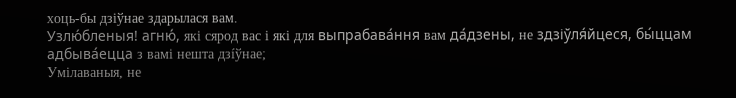хоць-бы дзіўнае здарылася вам.
Узлю́бленыя! агню́, які сярод вас і які для выпрабава́ння вам да́дзены, не здзіўля́йцеся, бы́ццам адбыва́ецца з вамі нешта дзíўнае;
Умілаваныя, не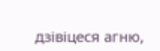дзівіцеся агню,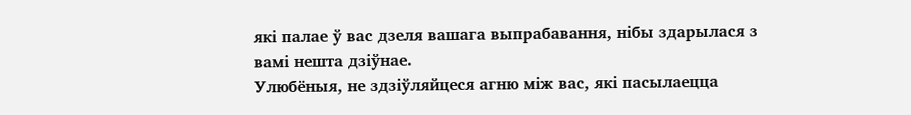які палае ў вас дзеля вашага выпрабавання, нібы здарылася з вамі нешта дзіўнае.
Улюбёныя, не здзіўляйцеся агню між вас, які пасылаецца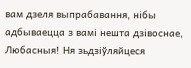вам дзеля выпрабавання, нібы адбываецца з вамі нешта дзівоснае,
Любасныя! Ня зьдзіўляйцеся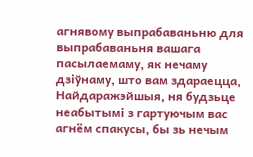агнявому выпрабаваньню для выпрабаваньня вашага пасылаемаму, як нечаму дзіўнаму, што вам здараецца,
Найдаражэйшыя, ня будзьце неабытымі з гартуючым вас агнём спакусы, бы зь нечым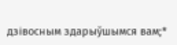дзівосным здарыўшымся вам;*